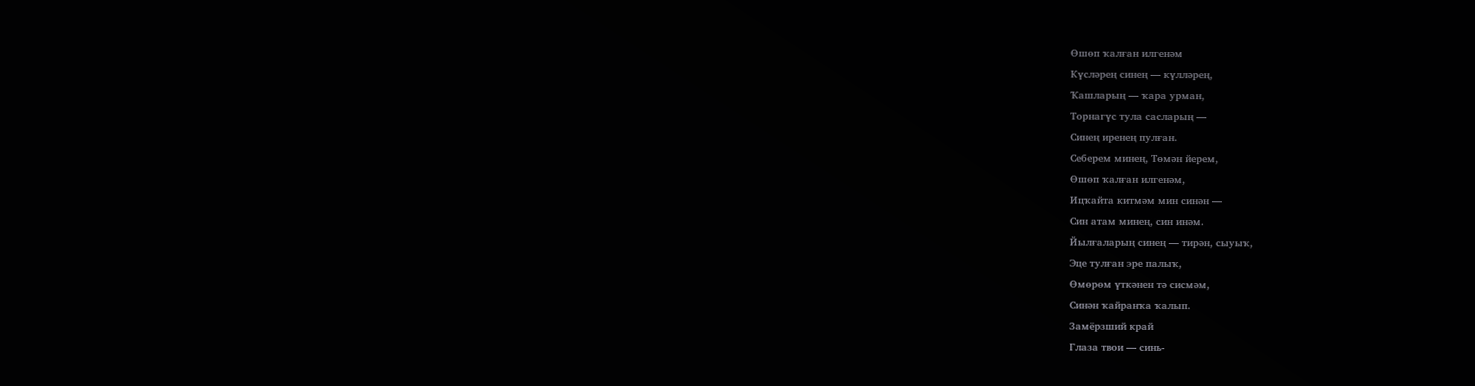Өшөп ҡалған илгенәм
Күсләрең синең — күлләрең,
Ҡашларың — ҡара урман,
Торнагүс тула сасларың —
Синең иренең пулған.
Себерем минең, Төмән йерем,
Өшөп ҡалған илгенәм,
Ицҡайта китмәм мин синән —
Син атам минең, син инәм.
Йылғаларың синең — тирән, сыуыҡ,
Эце тулған эре палыҡ,
Өмөрөм үткәнен тә сисмәм,
Синән ҡайранҡа ҡалып.
Замёрзший край
Глаза твои — синь-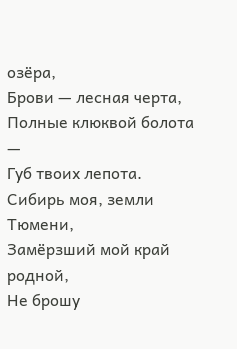озёра,
Брови — лесная черта,
Полные клюквой болота —
Губ твоих лепота.
Сибирь моя, земли Тюмени,
Замёрзший мой край родной,
Не брошу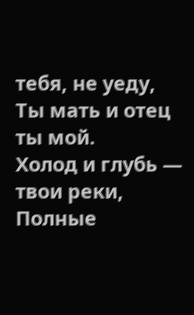тебя, не уеду,
Ты мать и отец ты мой.
Холод и глубь — твои реки,
Полные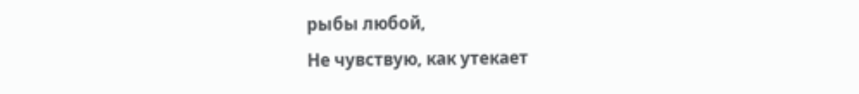рыбы любой,
Не чувствую, как утекает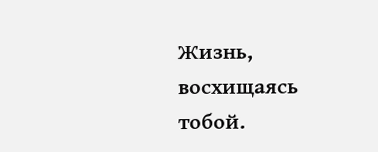Жизнь, восхищаясь тобой.